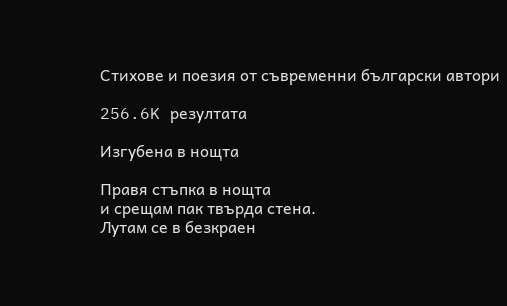Стихове и поезия от съвременни български автори

256.6K резултата

Изгубена в нощта

Правя стъпка в нощта
и срещам пак твърда стена.
Лутам се в безкраен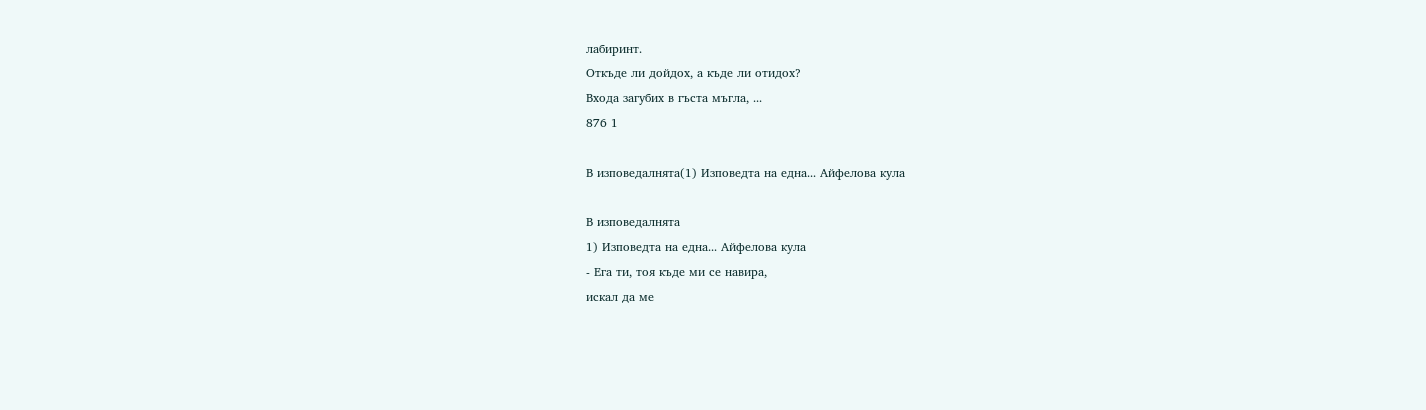лабиринт.
Откъде ли дойдох, а къде ли отидох?
Входа загубих в гъста мъгла, ...
876 1

В изповедалнята(1) Изповедта на една... Айфелова кула

В изповедалнята
1) Изповедта на една... Айфелова кула
- Ега ти, тоя къде ми се навира,
искал да ме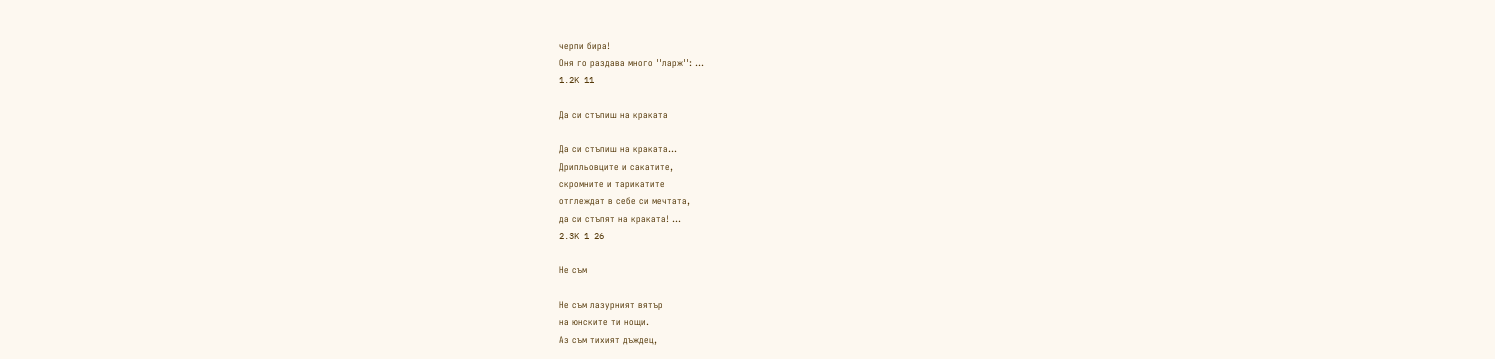черпи бира!
Оня го раздава много ''ларж'': ...
1.2K 11

Да си стъпиш на краката

Да си стъпиш на краката...
Дрипльовците и сакатите,
скромните и тарикатите
отглеждат в себе си мечтата,
да си стъпят на краката! ...
2.3K 1 26

Не съм

Не съм лазурният вятър
на юнските ти нощи.
Аз съм тихият дъждец,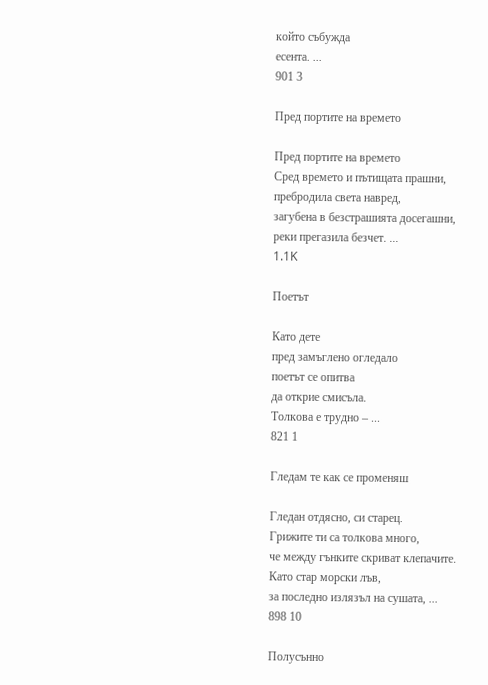който събужда
есента. ...
901 3

Пред портите на времето

Пред портите на времето
Сред времето и пътищата прашни,
пребродила света навред,
загубена в безстрашията досегашни,
реки прегазила безчет. ...
1.1K

Поетът

Като дете
пред замъглено огледало
поетът се опитва
да открие смисъла.
Толкова е трудно – ...
821 1

Гледам те как се променяш

Гледан отдясно, си старец.
Грижите ти са толкова много,
че между гънките скриват клепачите.
Като стар морски лъв,
за последно излязъл на сушата, ...
898 10

Полусънно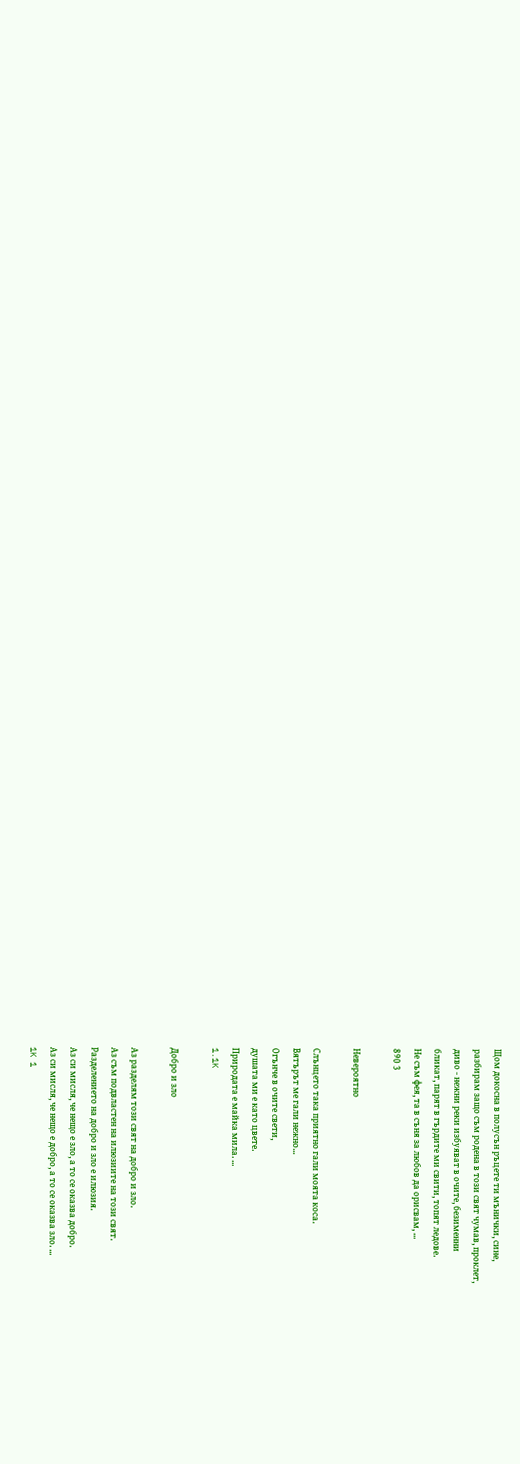Щом докосна в полусън ръцете ти мънички, сине,
разбирам защо съм родена в този свят чумав, проклет,
диво - нежни реки избуяват в очите, безименни
бликат, парят в гърдите ми свити, топят ледове.
Не съм фея, та в съня за любов да орисвам, ...
890 3

Невероятно

Слънцето така приятно гали моята коса.
Вятърът ме гали нежно...
Огънче в очите свети,
душата ми е като цвете.
Природата е майка мила. ...
1.1K

Добро и зло

Аз разделям този свят на добро и зло.
Аз съм подвластен на илюзиите на този свят.
Разделението на добро и зло е илюзия.
Аз си мисля, че нещо е зло, а то се оказва добро.
Аз си мисля, че нещо е добро, а то се оказва зло. ...
1K 1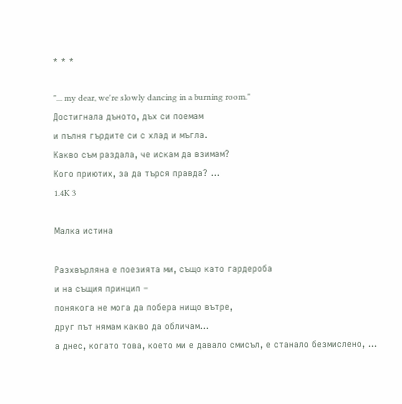* * *

"... my dear, we're slowly dancing in a burning room."
Достигнала дъното, дъх си поемам
и пълня гърдите си с хлад и мъгла.
Какво съм раздала, че искам да взимам?
Кого приютих, за да търся правда? ...
1.4K 3

Малка истина

Разхвърляна е поезията ми, също като гардероба
и на същия принцип –
понякога не мога да побера нищо вътре,
друг път нямам какво да обличам...
а днес, когато това, което ми е давало смисъл, е станало безмислено, ...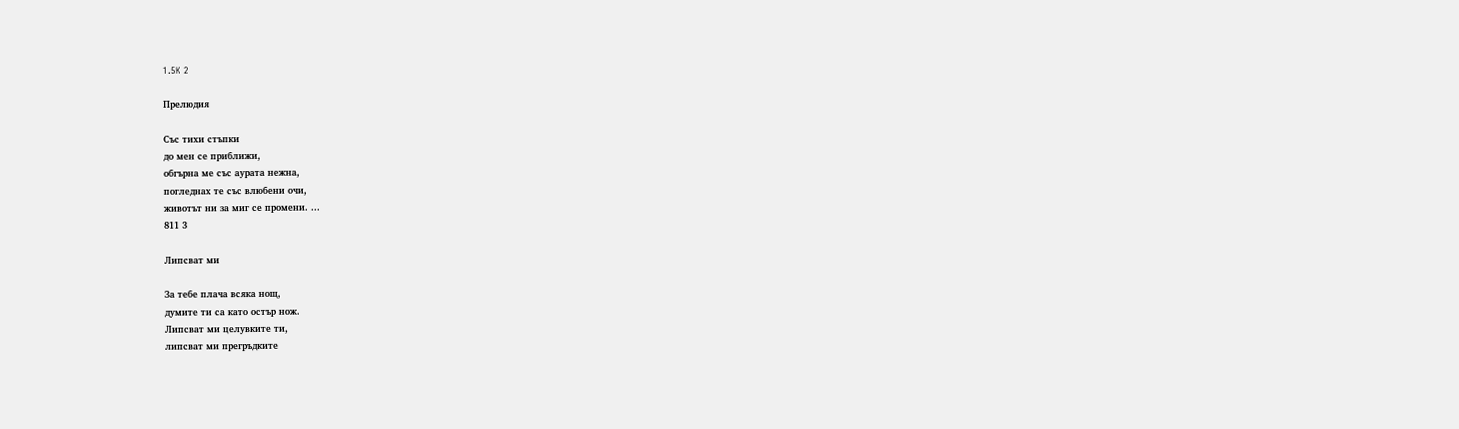1.5K 2

Прелюдия

Със тихи стъпки
до мен се приближи,
обгърна ме със аурата нежна,
погледнах те със влюбени очи,
животът ни за миг се промени. ...
811 3

Липсват ми

За тебе плача всяка нощ,
думите ти са като остър нож.
Липсват ми целувките ти,
липсват ми прегръдките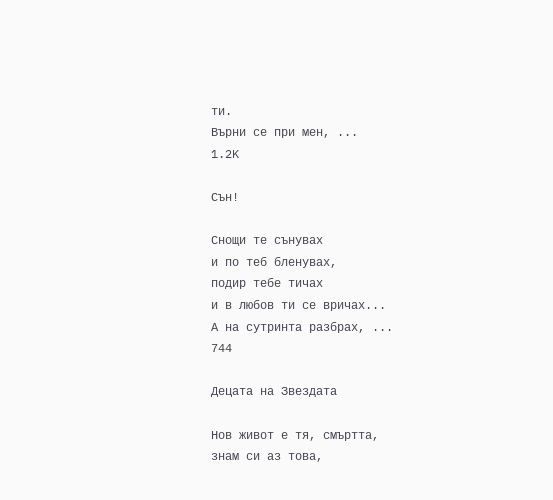ти.
Върни се при мен, ...
1.2K

Сън!

Снощи те сънувах
и по теб бленувах,
подир тебе тичах
и в любов ти се вричах...
А на сутринта разбрах, ...
744

Децата на Звездата

Нов живот е тя, смъртта,
знам си аз това,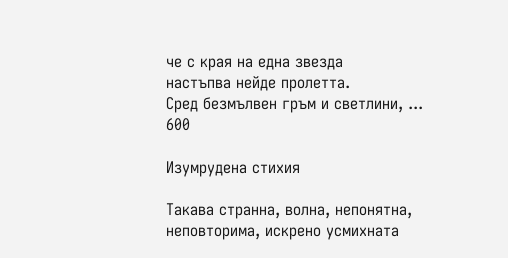че с края на една звезда
настъпва нейде пролетта.
Сред безмълвен гръм и светлини, ...
600

Изумрудена стихия

Такава странна, волна, непонятна,
неповторима, искрено усмихната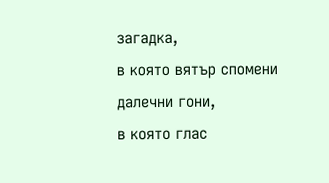загадка,
в която вятър спомени далечни гони,
в която глас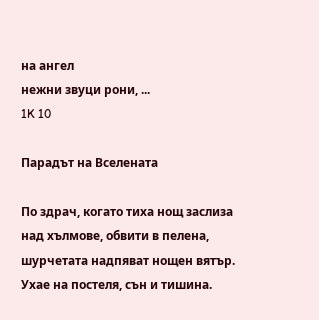на ангел
нежни звуци рони, ...
1K 10

Парадът на Вселената

По здрач, когато тиха нощ заслиза
над хълмове, обвити в пелена,
шурчетата надпяват нощен вятър.
Ухае на постеля, сън и тишина.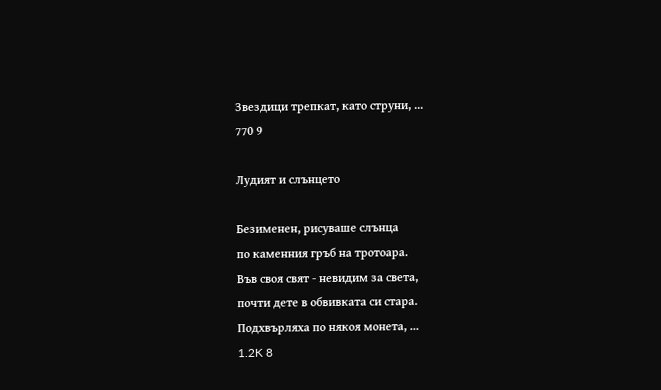Звездици трепкат, като струни, ...
770 9

Лудият и слънцето

Безименен, рисуваше слънца
по каменния гръб на тротоара.
Във своя свят - невидим за света,
почти дете в обвивката си стара.
Подхвърляха по някоя монета, ...
1.2K 8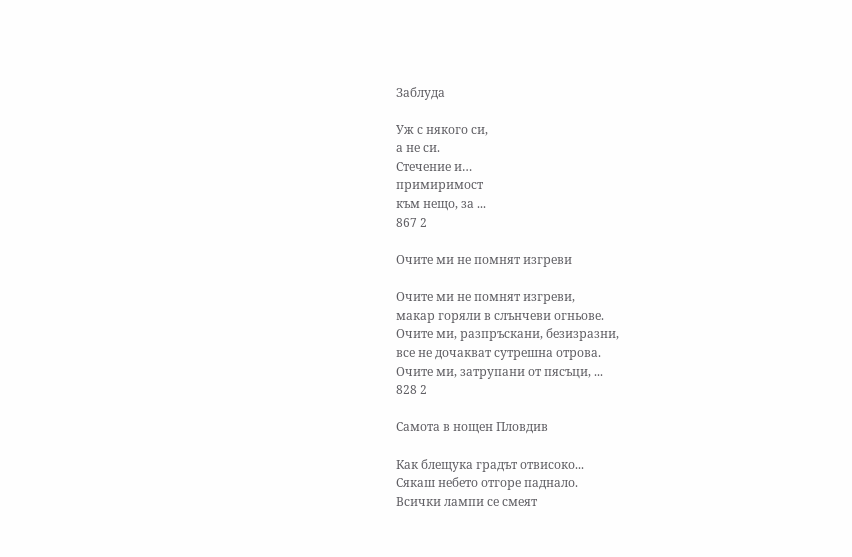Заблуда

Уж с някого си,
а не си.
Стечение и…
примиримост
към нещо, за ...
867 2

Очите ми не помнят изгреви

Очите ми не помнят изгреви,
макар горяли в слънчеви огньове.
Очите ми, разпръскани, безизразни,
все не дочакват сутрешна отрова.
Очите ми, затрупани от пясъци, ...
828 2

Самота в нощен Пловдив

Как блещука градът отвисоко...
Сякаш небето отгоре паднало.
Всички лампи се смеят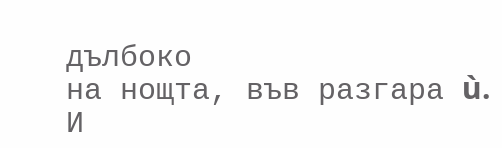дълбоко
на нощта, във разгара ù.
И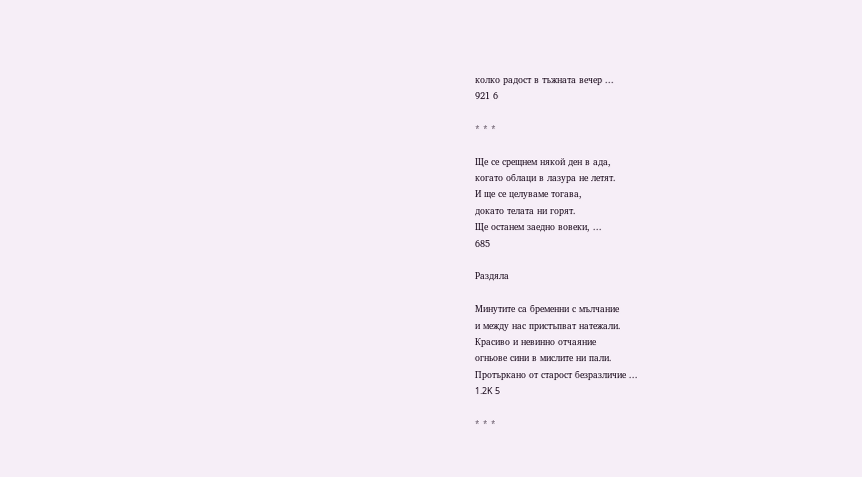колко радост в тъжната вечер ...
921 6

* * *

Ще се срещнем някой ден в ада,
когато облаци в лазура не летят.
И ще се целуваме тогава,
докато телата ни горят.
Ще останем заедно вовеки, ...
685

Раздяла

Минутите са бременни с мълчание
и между нас пристъпват натежали.
Красиво и невинно отчаяние
огньове сини в мислите ни пали.
Протъркано от старост безразличие ...
1.2K 5

* * *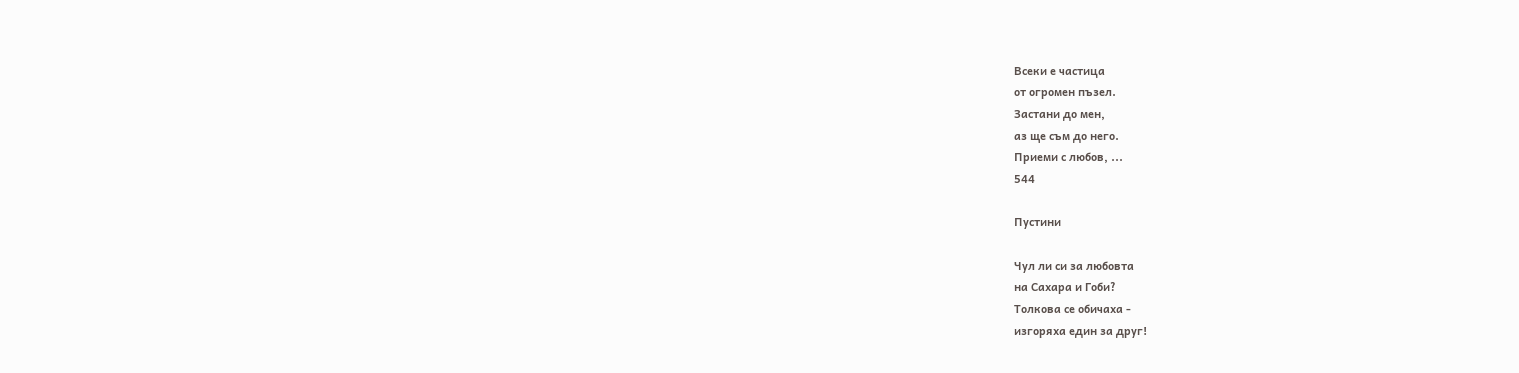Всеки е частица
от огромен пъзел.
Застани до мен,
аз ще съм до него.
Приеми с любов, ...
544

Пустини

Чул ли си за любовта
на Сахара и Гоби?
Толкова се обичаха -
изгоряха един за друг!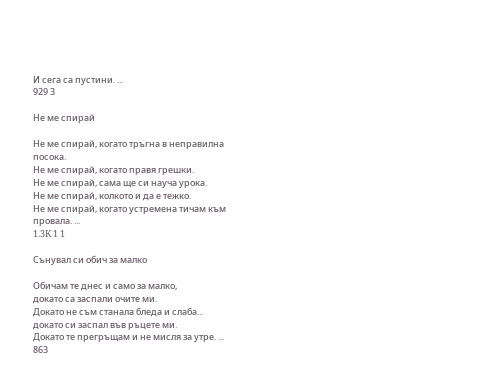И сега са пустини. ...
929 3

Не ме спирай

Не ме спирай, когато тръгна в неправилна посока.
Не ме спирай, когато правя грешки.
Не ме спирай, сама ще си науча урока.
Не ме спирай, колкото и да е тежко.
Не ме спирай, когато устремена тичам към провала. ...
1.3K 1 1

Сънувал си обич за малко

Обичам те днес и само за малко,
докато са заспали очите ми.
Докато не съм станала бледа и слаба...
докато си заспал във ръцете ми.
Докато те прегръщам и не мисля за утре. ...
863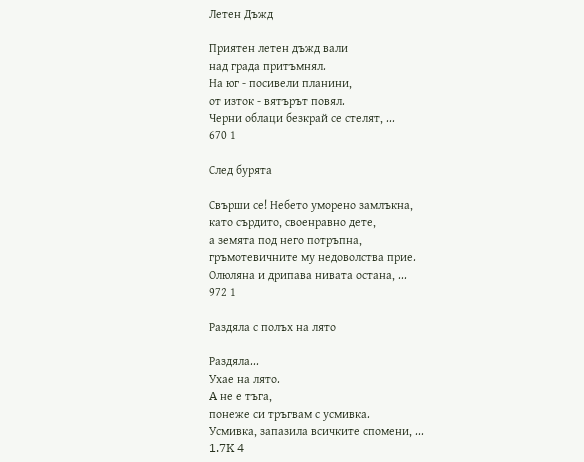Летен Дъжд

Приятен летен дъжд вали
над града притъмнял.
На юг - посивели планини,
от изток - вятърът повял.
Черни облаци безкрай се стелят, ...
670 1

След бурята

Свърши се! Небето уморено замлъкна,
като сърдито, своенравно дете,
а земята под него потръпна,
гръмотевичните му недоволства прие.
Олюляна и дрипава нивата остана, ...
972 1

Раздяла с полъх на лято

Раздяла...
Ухае на лято.
A не е тъга,
понеже си тръгвам с усмивка.
Усмивка, запазила всичките спомени, ...
1.7K 4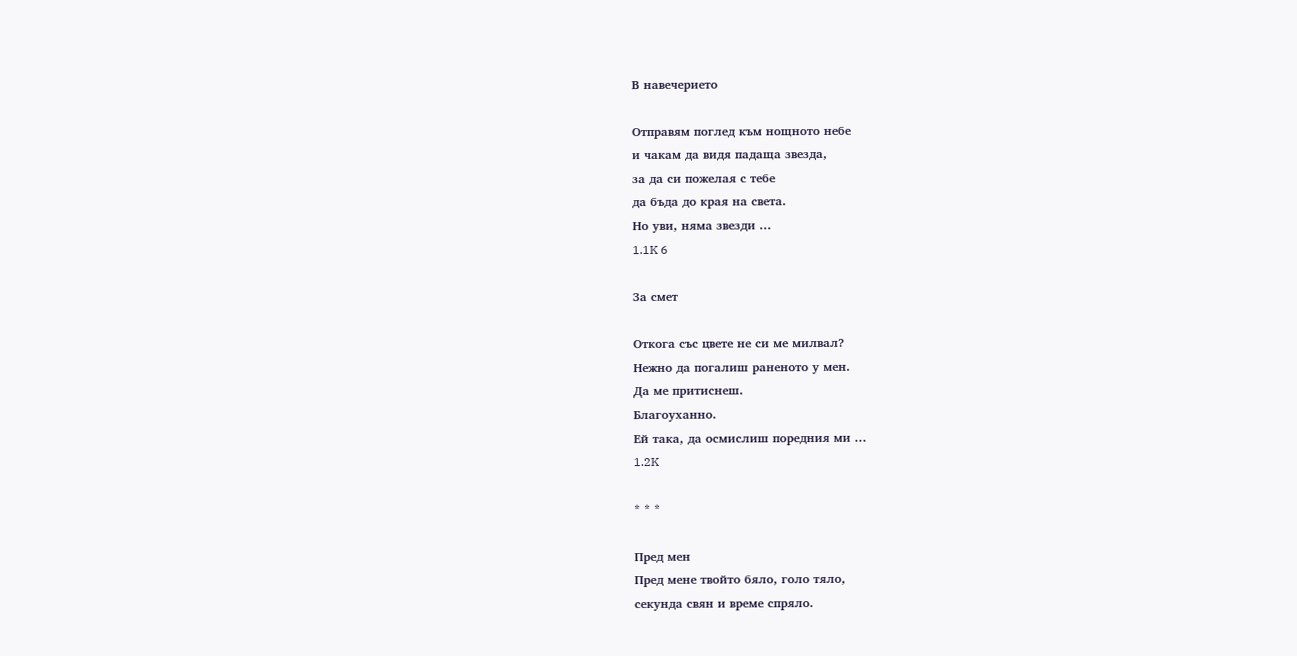В навечерието

Отправям поглед към нощното небе
и чакам да видя падаща звезда,
за да си пожелая с тебе
да бъда до края на света.
Но уви, няма звезди ...
1.1K 6

За смет

Откога със цвете не си ме милвал?
Нежно да погалиш раненото у мен.
Да ме притиснеш.
Благоуханно.
Ей така, да осмислиш поредния ми ...
1.2K

* * *

Пред мен
Пред мене твойто бяло, голо тяло,
секунда свян и време спряло.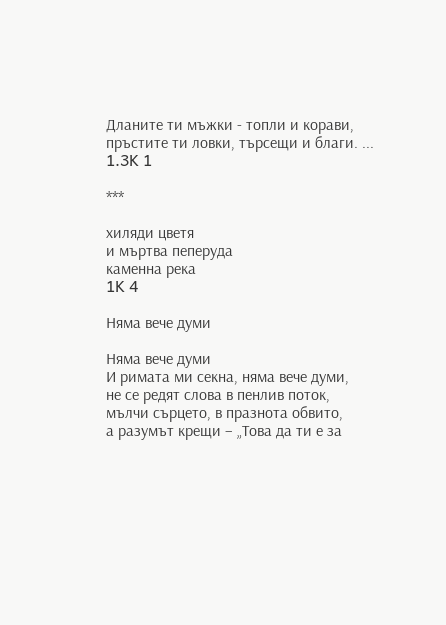Дланите ти мъжки - топли и корави,
пръстите ти ловки, търсещи и благи. ...
1.3K 1

***

хиляди цветя
и мъртва пеперуда
каменна река
1K 4

Няма вече думи

Няма вече думи
И римата ми секна, няма вече думи,
не се редят слова в пенлив поток,
мълчи сърцето, в празнота обвито,
а разумът крещи – „Това да ти е за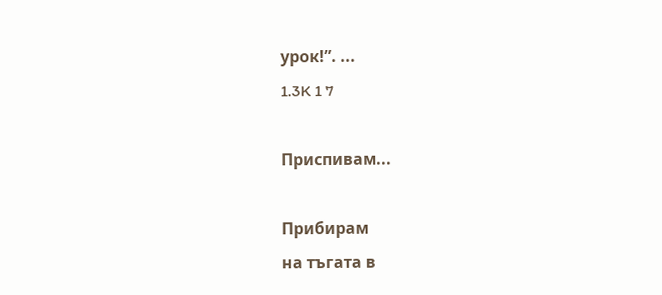урок!”. ...
1.3K 1 7

Приспивам...

Прибирам
на тъгата в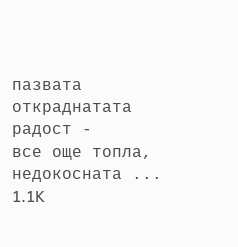пазвата
откраднатата радост -
все още топла,
недокосната ...
1.1K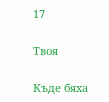17

Твоя

Къде бяха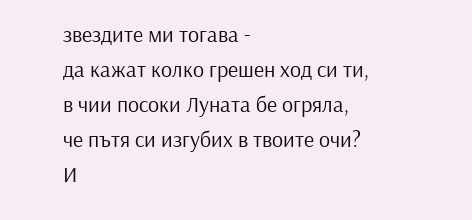звездите ми тогава -
да кажат колко грешен ход си ти,
в чии посоки Луната бе огряла,
че пътя си изгубих в твоите очи?
И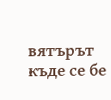вятърът къде се бе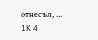отнесъл, ...
1K 4